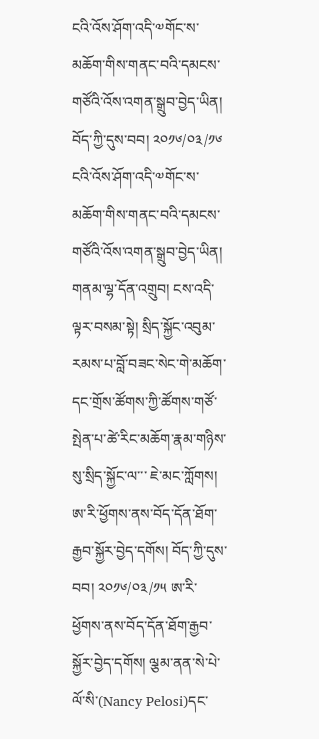ངའི་འོས་ཤོག་འདི་༧གོང་ས་མཆོག་གིས་གནང་བའི་དམངས་གཙོའི་འོས་འགན་སྒྲུབ་བྱེད་ཡིན། བོད་ཀྱི་དུས་བབ། ༢༠༡༦/༠༣/༡༦ ངའི་འོས་ཤོག་འདི་༧གོང་ས་མཆོག་གིས་གནང་བའི་དམངས་གཙོའི་འོས་འགན་སྒྲུབ་བྱེད་ཡིན། གནམ་ལྷ་དོན་འགྲུབ། ངས་འདི་ལྟར་བསམ་སྟེ། སྲིད་སྐྱོང་འབུམ་རམས་པ་བློ་བཟང་སེང་གེ་མཆོག་དང་གྲོས་ཚོགས་ཀྱི་ཚོགས་གཙོ་སྤེན་པ་ཚེ་རིང་མཆོག་རྣམ་གཉིས་སུ་སྲིད་སྐྱོང་ལ་་་ ཇེ་མང་ཀློགས།
ཨ་རི་ཕྱོགས་ནས་བོད་དོན་ཐོག་རྒྱབ་སྐྱོར་བྱེད་དགོས། བོད་ཀྱི་དུས་བབ། ༢༠༡༦/༠༣/༡༥ ཨ་རི་ཕྱོགས་ནས་བོད་དོན་ཐོག་རྒྱབ་སྐྱོར་བྱེད་དགོས། ལྕམ་ནན་སེ་པེ་ལོ་སི་(Nancy Pelosi)དང་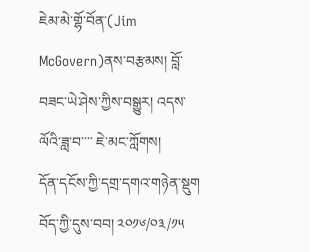ཇེམ་མེ་གྷོ་བོན་(Jim McGovern)ནས་བརྩམས། བློ་བཟང་ཡེ་ཤེས་ཀྱིས་བསྒྱུར། འདས་ལོའི་ཟླ་བ་་་་ ཇེ་མང་ཀློགས།
དོན་དངོས་ཀྱི་དགྲ་དགའ་གཉེན་སྡུག བོད་ཀྱི་དུས་བབ། ༢༠༡༦/༠༣/༡༥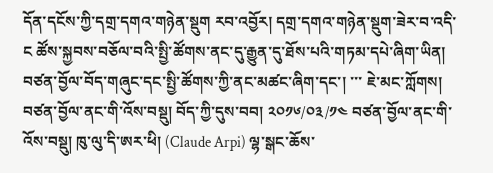དོན་དངོས་ཀྱི་དགྲ་དགའ་གཉེན་སྡུག རབ་འབྱོར། དགྲ་དགའ་གཉེན་སྡུག་ཟེར་བ་འདི་ང ཚོས་སྐྱབས་བཅོལ་བའི་སྤྱི་ཚོགས་ནང་དུ་རྒྱུན་དུ་ཐོས་པའི་གཏམ་དཔེ་ཞིག་ཡིན། བཙན་བྱོལ་བོད་གཞུང་དང་སྤྱི་ཚོགས་ཀྱི་ནང་མཚང་ཞིག་དང་། ་་་ ཇེ་མང་ཀློགས།
བཙན་བྱོལ་ནང་གི་འོས་བསྡུ། བོད་ཀྱི་དུས་བབ། ༢༠༡༦/༠༣/༡༤ བཙན་བྱོལ་ནང་གི་འོས་བསྡུ། ཁུ་ལུ་དི་ཨར་ཕི། (Claude Arpi) ལྷ་སྒང་ཆོས་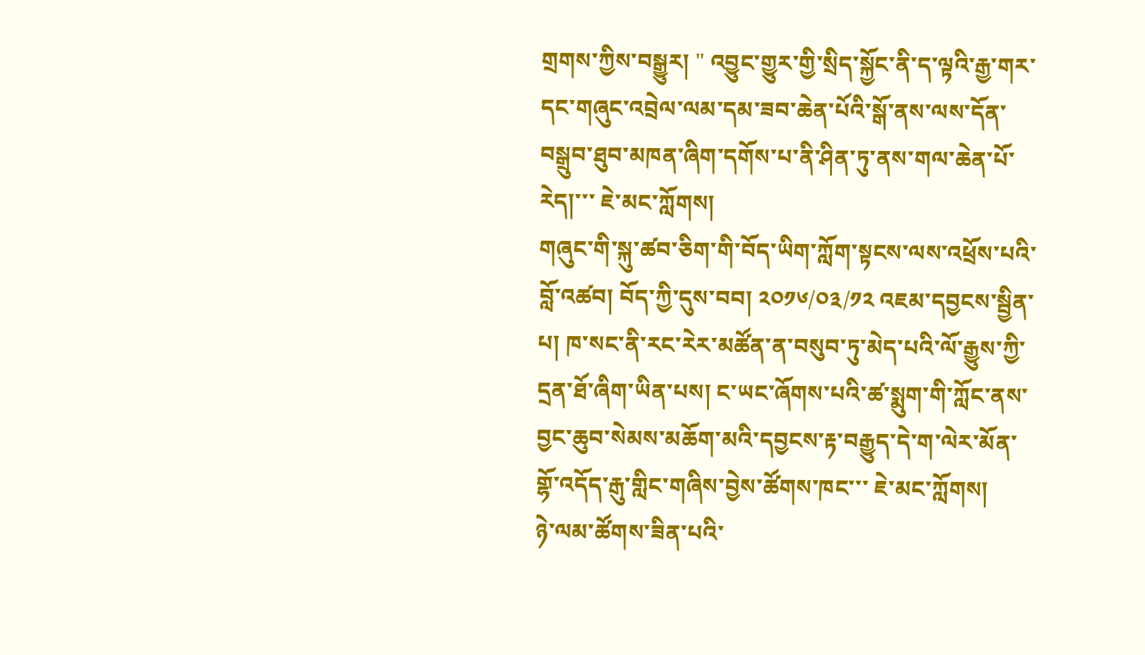གྲགས་ཀྱིས་བསྒྱུར། " འབྱུང་གྱུར་གྱི་སྲིད་སྐྱོང་ནི་ད་ལྟའི་རྒྱ་གར་དང་གཞུང་འབྲེལ་ལམ་དམ་ཟབ་ཆེན་པོའི་སྒོ་ནས་ལས་དོན་བསྒྲུབ་ཐུབ་མཁན་ཞིག་དགོས་པ་ནི་ཤིན་ཏུ་ནས་གལ་ཆེན་པོ་རེད།་་་ ཇེ་མང་ཀློགས།
གཞུང་གི་སྐུ་ཚབ་ཅིག་གི་བོད་ཡིག་ཀློག་སྟངས་ལས་འཕྲོས་པའི་བློ་འཚབ། བོད་ཀྱི་དུས་བབ། ༢༠༡༦/༠༣/༡༢ འཇམ་དབྱངས་སྦྱིན་པ། ཁ་སང་ནི་རང་རེར་མཚོན་ན་བསུབ་ཏུ་མེད་པའི་ལོ་རྒྱུས་ཀྱི་དྲན་ཐོ་ཞིག་ཡིན་པས། ང་ཡང་ཞོགས་པའི་ཚ་སྨུག་གི་ཀློང་ནས་བྱང་ཆུབ་སེམས་མཆོག་མའི་དབྱངས་རྟ་བརྒྱུད་དེ་ག་ལེར་མོན་གྷོ་འདོད་རྒུ་གླིང་གཞིས་བྱེས་ཚོགས་ཁང་་་ ཇེ་མང་ཀློགས།
ཉེ་ལམ་ཚོགས་ཟིན་པའི་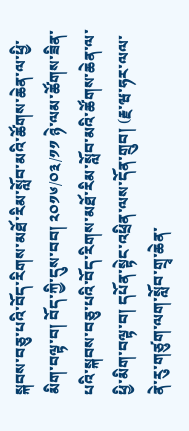སྐབས་བཅུ་པའི་བོད་རིགས་མཐོ་རིམ་སློབ་མའི་ཚོགས་ཆེན་ལ་ཕྱི་མིག་བལྟ་བ། བོད་ཀྱི་དུས་བབ། ༢༠༡༦/༠༣/༡༡ ཉེ་ལམ་ཚོགས་ཟིན་པའི་སྐབས་བཅུ་པའི་བོད་རིགས་མཐོ་རིམ་སློབ་མའི་ཚོགས་ཆེན་ལ་ཕྱི་མིག་བལྟ་བ། དཔོན་སྟེང་འཕྲིན་ལས་དོན་གྲུབ། (རྗ་ཝ་ཧར་ལལ་ནེ་རུ་གཙུག་ལག་སློབ་གྲྭ་ཆེན་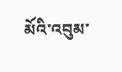མོའི་འབུམ་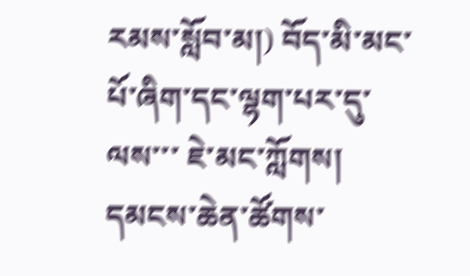རམས་སློབ་མ།) བོད་མི་མང་པོ་ཞིག་དང་ལྷག་པར་དུ་ལས་་་ ཇེ་མང་ཀློགས།
དམངས་ཆེན་ཚོགས་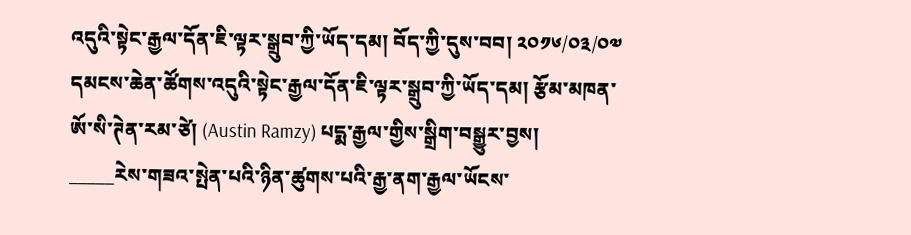འདུའི་སྟེང་རྒྱལ་དོན་ཇི་ལྟར་སྒྲུབ་ཀྱི་ཡོད་དམ། བོད་ཀྱི་དུས་བབ། ༢༠༡༦/༠༣/༠༧ དམངས་ཆེན་ཚོགས་འདུའི་སྟེང་རྒྱལ་དོན་ཇི་ལྟར་སྒྲུབ་ཀྱི་ཡོད་དམ། རྩོམ་མཁན་ཨོ་སི་ཊེན་རམ་ཙེ། (Austin Ramzy) པདྨ་རྒྱལ་གྱིས་སྒྲིག་བསྒྱུར་བྱས། _____རེས་གཟའ་སྤེན་པའི་ཉིན་ཚུགས་པའི་རྒྱ་ནག་རྒྱལ་ཡོངས་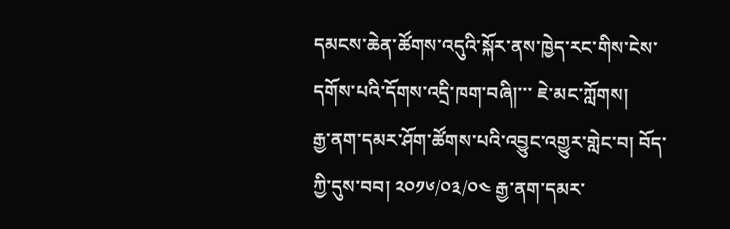དམངས་ཆེན་ཚོགས་འདུའི་སྐོར་ནས་ཁྱེད་རང་གིས་ངེས་དགོས་པའི་དོགས་འདྲི་ཁག་བཞི།་་་ ཇེ་མང་ཀློགས།
རྒྱ་ནག་དམར་ཤོག་ཚོགས་པའི་འབྱུང་འགྱུར་གླེང་བ། བོད་ཀྱི་དུས་བབ། ༢༠༡༦/༠༣/༠༤ རྒྱ་ནག་དམར་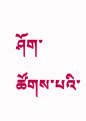ཤོག་ཚོགས་པའི་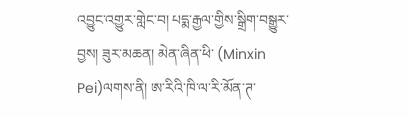འབྱུང་འགྱུར་གླེང་བ། པདྨ་རྒྱལ་གྱིས་སྒྲིག་བསྒྱུར་བྱས། ཟུར་མཆན། མེན་ཞིན་ཕི་ (Minxin Pei)ལགས་ནི། ཨ་རིའི་ཁི་ལ་རི་མོན་ཊ་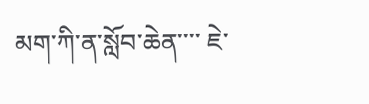མག་ཀི་ན་སློབ་ཆེན་་་་ ཇེ་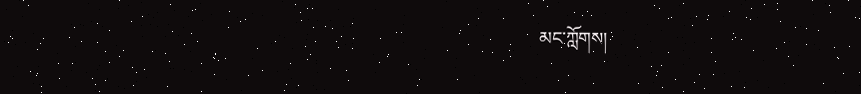མང་ཀློགས།